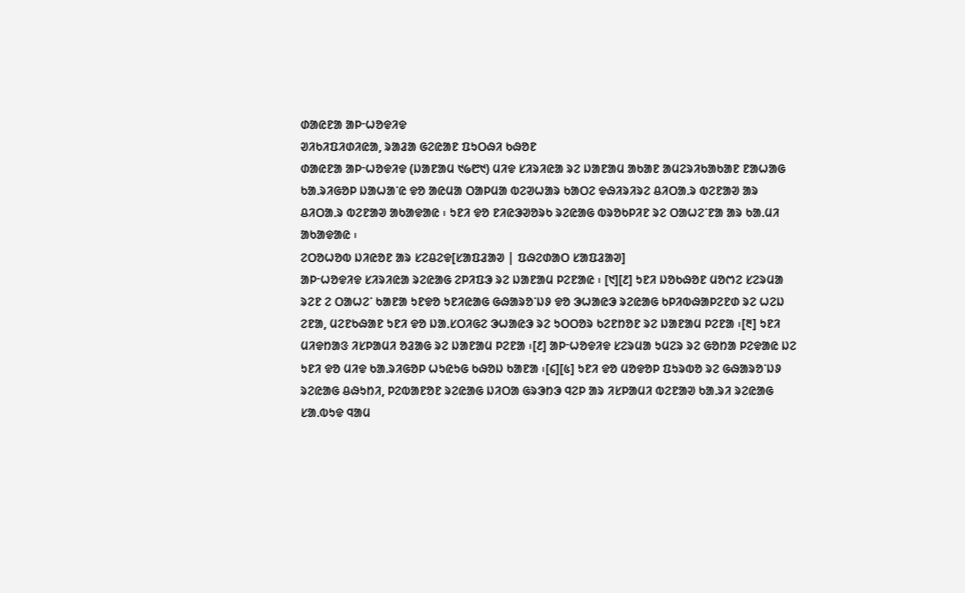ᱰᱟᱭᱱᱟ ᱟᱞᱼᱦᱚᱫᱤᱫ
ᱣᱤᱠᱤᱯᱤᱰᱤᱭᱟ, ᱨᱟᱲᱟ ᱜᱮᱭᱟᱱ ᱯᱩᱛᱷᱤ ᱠᱷᱚᱱ
ᱰᱟᱭᱱᱟ ᱟᱞᱼᱦᱚᱫᱤᱫ (ᱡᱟᱱᱟᱢ ᱑᱙᱘᱑) ᱢᱤᱫ ᱥᱤᱨᱤᱭᱟ ᱨᱮ ᱡᱟᱱᱟᱢ ᱟᱠᱟᱱ ᱟᱢᱮᱨᱤᱠᱟᱠᱟᱱ ᱱᱟᱦᱟᱜ ᱠᱟᱹᱨᱤᱜᱚᱞ ᱡᱟᱦᱟᱸᱭ ᱫᱚ ᱟᱭᱢᱟ ᱛᱟᱞᱢᱟ ᱵᱮᱣᱦᱟᱨ ᱠᱟᱛᱮ ᱫᱷᱤᱨᱤᱨᱮ ᱪᱤᱛᱟᱹᱨ ᱵᱮᱱᱟᱣ ᱟᱨ ᱪᱤᱛᱟᱹᱨ ᱵᱮᱱᱟᱣ ᱟᱠᱟᱫᱟᱭ ᱾ ᱩᱱᱤ ᱫᱚ ᱱᱤᱭᱳᱣᱚᱨᱠ ᱨᱮᱭᱟᱜ ᱵᱨᱚᱠᱞᱤᱱ ᱨᱮ ᱛᱟᱦᱮᱸᱱᱟ ᱟᱨ ᱠᱟᱹᱢᱤ ᱟᱠᱟᱫᱟᱭ ᱾
ᱮᱛᱚᱦᱚᱵ ᱡᱤᱭᱚᱱ ᱟᱨ ᱥᱮᱪᱮᱫ[ᱥᱟᱯᱲᱟᱣ | ᱯᱷᱮᱰᱟᱛ ᱥᱟᱯᱲᱟᱣ]
ᱟᱞᱼᱦᱚᱫᱤᱫ ᱥᱤᱨᱤᱭᱟ ᱨᱮᱭᱟᱜ ᱮᱞᱤᱯᱳ ᱨᱮ ᱡᱟᱱᱟᱢ ᱞᱮᱱᱟᱭ ᱾ [᱑][᱒] ᱩᱱᱤ ᱡᱚᱠᱷᱚᱱ ᱢᱚᱬᱮ ᱥᱮᱨᱢᱟ ᱨᱮᱱ ᱮ ᱛᱟᱦᱮᱸ ᱠᱟᱱᱟ ᱩᱱᱫᱚ ᱩᱱᱤᱭᱟᱜ ᱜᱷᱟᱨᱚᱸᱡᱽ ᱫᱚ ᱳᱦᱟᱭᱳ ᱨᱮᱭᱟᱜ ᱠᱞᱤᱵᱷᱟᱞᱮᱱᱰ ᱨᱮ ᱦᱮᱡ ᱮᱱᱟ, ᱢᱮᱱᱠᱷᱟᱱ ᱩᱱᱤ ᱫᱚ ᱡᱟᱹᱥᱛᱤᱜᱮ ᱳᱦᱟᱭᱳ ᱨᱮ ᱩᱛᱛᱚᱨ ᱠᱮᱱᱴᱚᱱ ᱨᱮ ᱡᱟᱱᱟᱢ ᱞᱮᱱᱟ ᱾[᱓] ᱩᱱᱤ ᱢᱤᱫᱴᱟᱝ ᱤᱥᱞᱟᱢᱤ ᱚᱲᱟᱜ ᱨᱮ ᱡᱟᱱᱟᱢ ᱞᱮᱱᱟ ᱾[᱒] ᱟᱞᱼᱦᱚᱫᱤᱫ ᱥᱮᱨᱢᱟ ᱩᱢᱮᱨ ᱨᱮ ᱜᱚᱴᱟ ᱞᱮᱫᱟᱭ ᱡᱮ ᱩᱱᱤ ᱫᱚ ᱢᱤᱫ ᱠᱟᱹᱨᱤᱜᱚᱞ ᱦᱩᱭᱩᱜ ᱠᱷᱚᱡ ᱠᱟᱱᱟ ᱾[᱔][᱕] ᱩᱱᱤ ᱫᱚ ᱢᱚᱫᱚᱞ ᱯᱩᱨᱵᱚ ᱨᱮ ᱜᱷᱟᱨᱚᱸᱡᱽ ᱨᱮᱭᱟᱜ ᱪᱷᱩᱴᱤ, ᱞᱮᱵᱟᱱᱚᱱ ᱨᱮᱭᱟᱜ ᱡᱤᱛᱟ ᱜᱨᱳᱴᱳ ᱧᱮᱞ ᱟᱨ ᱤᱥᱞᱟᱢᱤ ᱵᱮᱱᱟᱣ ᱠᱟᱹᱨᱤ ᱨᱮᱭᱟᱜ ᱥᱟᱹᱵᱩᱫ ᱧᱟᱢ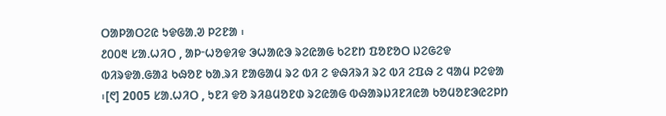ᱛᱟᱞᱟᱛᱮᱭ ᱩᱫᱜᱟᱹᱣ ᱞᱮᱱᱟ ᱾
᱒᱐᱐᱓ ᱥᱟᱹᱦᱤᱛ , ᱟᱞᱼᱦᱚᱫᱤᱫ ᱳᱦᱟᱭᱳ ᱨᱮᱭᱟᱜ ᱠᱮᱱᱴ ᱯᱚᱱᱚᱛ ᱡᱮᱜᱮᱫ ᱵᱤᱨᱫᱟᱹᱜᱟᱲ ᱠᱷᱚᱱ ᱠᱟᱹᱨᱤ ᱱᱟᱜᱟᱢ ᱨᱮ ᱵᱤ ᱮ ᱫᱷᱤᱨᱤ ᱨᱮ ᱵᱤ ᱮᱯᱷ ᱮ ᱧᱟᱢ ᱞᱮᱫᱟ ᱾[᱖] 2005 ᱥᱟᱹᱦᱤᱛ , ᱩᱱᱤ ᱫᱚ ᱨᱤᱪᱢᱚᱱᱰ ᱨᱮᱭᱟᱜ ᱵᱷᱟᱨᱡᱤᱱᱤᱭᱟ ᱠᱚᱢᱚᱱᱳᱭᱮᱞᱴ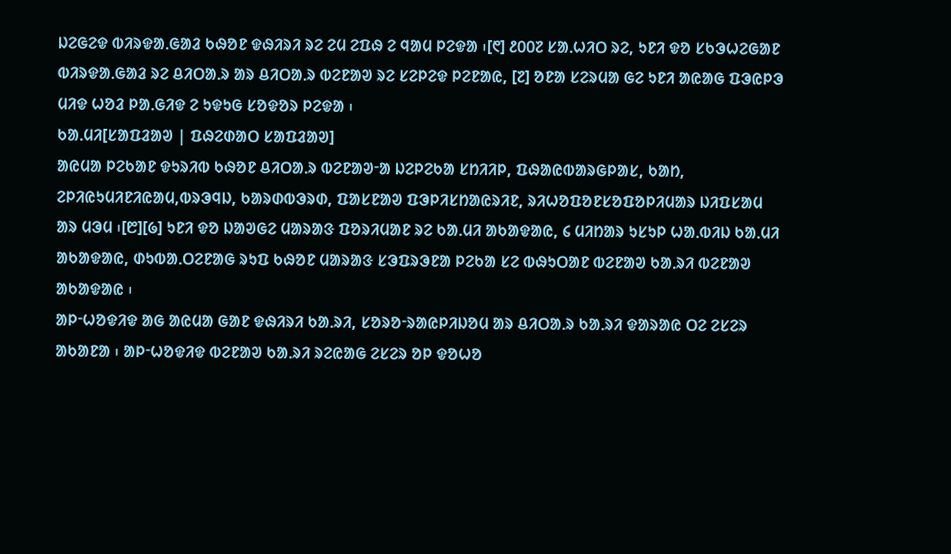ᱡᱮᱜᱮᱫ ᱵᱤᱨᱫᱟᱹᱜᱟᱲ ᱠᱷᱚᱱ ᱫᱷᱤᱨᱤ ᱨᱮ ᱮᱢ ᱮᱯᱷ ᱮ ᱧᱟᱢ ᱞᱮᱫᱟ ᱾[᱖] ᱒᱐᱐᱗ ᱥᱟᱹᱦᱤᱛ ᱨᱮ, ᱩᱱᱤ ᱫᱚ ᱥᱠᱳᱦᱮᱜᱟᱱ ᱵᱤᱨᱫᱟᱹᱜᱟᱲ ᱨᱮ ᱪᱤᱛᱟᱹᱨ ᱟᱨ ᱪᱤᱛᱟᱹᱨ ᱵᱮᱱᱟᱣ ᱨᱮ ᱥᱮᱞᱮᱫ ᱞᱮᱱᱟᱭ, [᱗] ᱚᱱᱟ ᱥᱮᱨᱢᱟ ᱜᱮ ᱩᱱᱤ ᱟᱭᱟᱜ ᱯᱳᱭᱞᱳ ᱢᱤᱫ ᱦᱚᱲ ᱞᱟᱹᱜᱤᱫ ᱮ ᱩᱫᱩᱜ ᱥᱚᱫᱚᱨ ᱞᱮᱫᱟ ᱾
ᱠᱟᱹᱢᱤ[ᱥᱟᱯᱲᱟᱣ | ᱯᱷᱮᱰᱟᱛ ᱥᱟᱯᱲᱟᱣ]
ᱟᱭᱢᱟ ᱞᱮᱠᱟᱱ ᱫᱩᱨᱤᱵ ᱠᱷᱚᱱ ᱪᱤᱛᱟᱹᱨ ᱵᱮᱱᱟᱣᱼᱟ ᱡᱮᱞᱮᱠᱟ ᱥᱴᱤᱤᱞ, ᱯᱷᱟᱭᱵᱟᱨᱜᱞᱟᱥ, ᱠᱟᱴ, ᱮᱞᱤᱭᱩᱢᱤᱱᱤᱭᱟᱢ,ᱵᱨᱳᱧᱡ, ᱠᱟᱨᱰᱵᱳᱨᱰ, ᱯᱟᱥᱱᱟᱣ ᱯᱳᱞᱤᱥᱴᱟᱭᱨᱤᱱ, ᱨᱤᱦᱚᱯᱚᱱᱥᱚᱯᱚᱞᱤᱢᱟᱨ ᱡᱤᱯᱥᱟᱢ ᱟᱨ ᱢᱳᱢ ᱾[᱘][᱙] ᱩᱱᱤ ᱫᱚ ᱡᱟᱣᱜᱮ ᱢᱟᱨᱟᱝ ᱯᱚᱨᱤᱢᱟᱱ ᱨᱮ ᱠᱟᱹᱢᱤ ᱟᱠᱟᱫᱟᱭ, ᱔ ᱢᱤᱴᱟᱨ ᱩᱥᱩᱞ ᱦᱟᱹᱵᱤᱡ ᱠᱟᱹᱢᱤ ᱟᱠᱟᱫᱟᱭ, ᱰᱩᱵᱟᱹᱛᱮᱱᱟᱜ ᱨᱩᱯ ᱠᱷᱚᱱ ᱢᱟᱨᱟᱝ ᱥᱳᱯᱨᱳᱱᱟ ᱞᱮᱠᱟ ᱥᱮ ᱵᱷᱩᱛᱟᱱ ᱵᱮᱱᱟᱣ ᱠᱟᱹᱨᱤ ᱵᱮᱱᱟᱣ ᱟᱠᱟᱫᱟᱭ ᱾
ᱟᱞᱼᱦᱚᱫᱤᱫ ᱟᱜ ᱟᱭᱢᱟ ᱜᱟᱱ ᱫᱷᱤᱨᱤ ᱠᱟᱹᱨᱤ, ᱥᱚᱨᱚᱼᱨᱟᱭᱞᱤᱡᱚᱢ ᱟᱨ ᱪᱤᱛᱟᱹᱨ ᱠᱟᱹᱨᱤ ᱫᱟᱨᱟᱭ ᱛᱮ ᱮᱥᱮᱨ ᱟᱠᱟᱱᱟ ᱾ ᱟᱞᱼᱦᱚᱫᱤᱫ ᱵᱮᱱᱟᱣ ᱠᱟᱹᱨᱤ ᱨᱮᱭᱟᱜ ᱮᱥᱮᱨ ᱚᱞ ᱫᱚᱦᱚ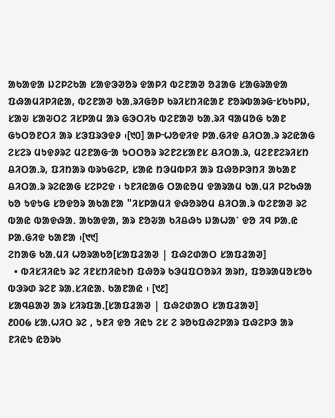ᱟᱠᱟᱫᱟ ᱡᱮᱞᱮᱠᱟ ᱥᱟᱫᱳᱣᱚᱨ ᱫᱟᱞᱤ ᱵᱮᱱᱟᱣ ᱚᱲᱟᱜ ᱥᱟᱜᱨᱟᱫᱟ ᱯᱷᱟᱢᱤᱞᱤᱭᱟ, ᱵᱮᱱᱟᱣ ᱠᱟᱹᱨᱤᱜᱚᱞ ᱠᱨᱤᱥᱴᱤᱭᱟᱱ ᱱᱚᱨᱵᱟᱨᱜᱼᱥᱠᱩᱞᱡ, ᱥᱟᱶ ᱥᱟᱶᱛᱮ ᱤᱥᱞᱟᱢ ᱟᱨ ᱜᱳᱛᱤᱠ ᱵᱮᱱᱟᱣ ᱠᱟᱹᱨᱤ ᱧᱟᱢᱚᱜ ᱠᱟᱱ ᱜᱩᱛᱚᱱᱛᱤ ᱟᱨ ᱥᱳᱯᱨᱳᱫᱽ ᱾[᱑᱐] ᱟᱞᱼᱦᱚᱫᱤᱫ ᱞᱟᱹᱜᱤᱫ ᱪᱤᱛᱟᱹᱨ ᱨᱮᱭᱟᱜ ᱮᱥᱮᱨ ᱢᱩᱫᱽᱨᱮ ᱢᱮᱱᱟᱜᱼᱟ ᱩᱛᱛᱚᱨ ᱨᱮᱱᱮᱥᱟᱱᱥ ᱪᱤᱛᱟᱹᱨ, ᱢᱮᱱᱱᱮᱨᱤᱥᱴ ᱪᱤᱛᱟᱹᱨ, ᱯᱤᱴᱟᱨ ᱵᱨᱩᱜᱮᱞ, ᱥᱟᱭ ᱴᱳᱢᱵᱞᱤ ᱟᱨ ᱯᱷᱚᱞᱳᱴᱤ ᱟᱠᱟᱱ ᱪᱤᱛᱟᱹᱨ ᱨᱮᱭᱟᱜ ᱥᱮᱞᱮᱫ ᱾ ᱩᱱᱤᱭᱟᱜ ᱛᱟᱭᱚᱢ ᱫᱟᱨᱟᱢ ᱠᱟᱹᱢᱤ ᱞᱮᱠᱷᱟ ᱠᱚ ᱩᱫᱩᱜ ᱥᱚᱫᱚᱨ ᱟᱠᱟᱱᱟ "ᱤᱥᱞᱟᱢᱤ ᱫᱷᱚᱨᱚᱢ ᱪᱤᱛᱟᱹᱨ ᱵᱮᱱᱟᱣ ᱨᱮ ᱵᱟᱭ ᱵᱟᱫᱷᱟᱹ ᱟᱠᱟᱫᱟ, ᱟᱨ ᱱᱚᱶᱟ ᱠᱤᱪᱷᱩ ᱡᱟᱦᱟᱸ ᱫᱚ ᱤᱧ ᱞᱟᱹᱭ ᱞᱟᱹᱜᱤᱫ ᱠᱟᱱᱟ ᱾[᱑᱑]
ᱮᱴᱟᱜ ᱠᱟᱹᱢᱤ ᱦᱚᱨᱟᱠᱚ[ᱥᱟᱯᱲᱟᱣ | ᱯᱷᱮᱰᱟᱛ ᱥᱟᱯᱲᱟᱣ]
  • ᱵᱤᱥᱤᱤᱭᱩ ᱨᱮ ᱤᱱᱥᱴᱤᱭᱩᱴ ᱯᱷᱚᱨ ᱠᱳᱢᱯᱛᱚᱨᱤ ᱟᱨᱴ, ᱯᱚᱨᱟᱢᱚᱥᱚᱠ ᱵᱳᱨᱰ ᱨᱮᱱ ᱨᱟᱹᱥᱤᱭᱟᱹ ᱠᱟᱱᱟᱭ ᱾ [᱑᱒]
ᱥᱟᱧᱪᱟᱣ ᱟᱨ ᱥᱤᱨᱯᱟᱹ[ᱥᱟᱯᱲᱟᱣ | ᱯᱷᱮᱰᱟᱛ ᱥᱟᱯᱲᱟᱣ]
᱒᱐᱐᱙ ᱥᱟᱹᱦᱤᱛ ᱨᱮ , ᱩᱱᱤ ᱫᱚ ᱤᱭᱩ ᱮᱥ ᱮ ᱨᱚᱠᱯᱷᱮᱞᱟᱨ ᱯᱷᱮᱞᱳ ᱟᱨ ᱱᱤᱭᱩ ᱭᱚᱨᱠ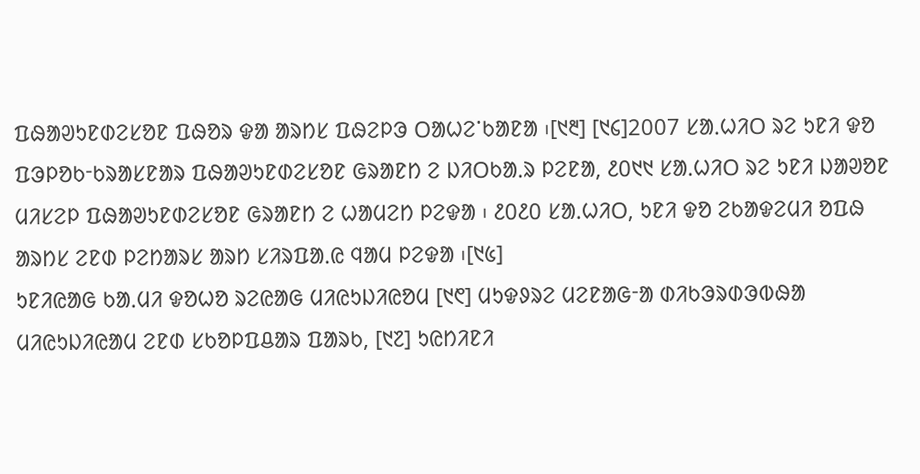ᱯᱷᱟᱣᱩᱱᱰᱮᱥᱚᱱ ᱯᱷᱚᱨ ᱫᱟ ᱟᱨᱴᱥ ᱯᱷᱮᱞᱳ ᱛᱟᱦᱮᱸᱠᱟᱱᱟ ᱾[᱑᱓] [᱑᱔]2007 ᱥᱟᱹᱦᱤᱛ ᱨᱮ ᱩᱱᱤ ᱫᱚ ᱯᱳᱞᱚᱠᱼᱠᱨᱟᱥᱱᱟᱨ ᱯᱷᱟᱣᱩᱱᱰᱮᱥᱚᱱ ᱜᱨᱟᱱᱴ ᱮ ᱡᱤᱛᱠᱟᱹᱨ ᱞᱮᱱᱟ, ᱒᱐᱑᱑ ᱥᱟᱹᱦᱤᱛ ᱨᱮ ᱩᱱᱤ ᱡᱟᱣᱚᱱ ᱢᱤᱥᱮᱞ ᱯᱷᱟᱣᱩᱱᱰᱮᱥᱚᱱ ᱜᱨᱟᱱᱴ ᱮ ᱦᱟᱢᱮᱴ ᱞᱮᱫᱟ ᱾ ᱒᱐᱒᱐ ᱥᱟᱹᱦᱤᱛ, ᱩᱱᱤ ᱫᱚ ᱮᱠᱟᱫᱮᱢᱤ ᱚᱯᱷ ᱟᱨᱴᱥ ᱮᱱᱰ ᱞᱮᱴᱟᱨᱥ ᱟᱨᱴ ᱥᱤᱨᱯᱟᱹᱭ ᱧᱟᱢ ᱞᱮᱫᱟ ᱾[᱑᱕]
ᱩᱱᱤᱭᱟᱜ ᱠᱟᱹᱢᱤ ᱫᱚᱦᱚ ᱨᱮᱭᱟᱜ ᱢᱤᱭᱩᱡᱤᱭᱚᱢ [᱑᱖] ᱢᱩᱫᱽᱨᱮ ᱢᱮᱱᱟᱜᱼᱟ ᱰᱤᱠᱳᱨᱰᱳᱵᱷᱟ ᱢᱤᱭᱩᱡᱤᱭᱟᱢ ᱮᱱᱰ ᱥᱠᱚᱞᱯᱪᱟᱨ ᱯᱟᱨᱠ, [᱑᱗] ᱩᱭᱴᱤᱱᱤ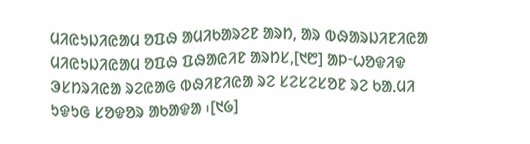ᱢᱤᱭᱩᱡᱤᱭᱟᱢ ᱚᱯᱷ ᱟᱢᱤᱠᱟᱨᱮᱱ ᱟᱨᱴ, ᱟᱨ ᱵᱷᱟᱨᱡᱤᱱᱤᱭᱟ ᱢᱤᱭᱩᱡᱤᱭᱟᱢ ᱚᱯᱷ ᱯᱷᱟᱭᱤᱱ ᱟᱨᱴᱥ,[᱑᱘] ᱟᱞᱼᱦᱚᱫᱤᱫ ᱳᱥᱴᱨᱤᱭᱟ ᱨᱮᱭᱟᱜ ᱵᱷᱤᱱᱤᱭᱟ ᱨᱮ ᱥᱮᱥᱮᱥᱚᱱ ᱨᱮ ᱠᱟᱹᱢᱤ ᱩᱫᱩᱜ ᱥᱚᱫᱚᱨ ᱟᱠᱟᱫᱟ ᱾[᱑᱙]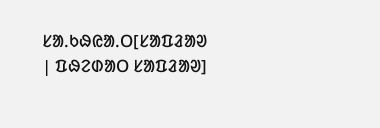ᱥᱟᱹᱠᱷᱭᱟᱹᱛ[ᱥᱟᱯᱲᱟᱣ | ᱯᱷᱮᱰᱟᱛ ᱥᱟᱯᱲᱟᱣ]